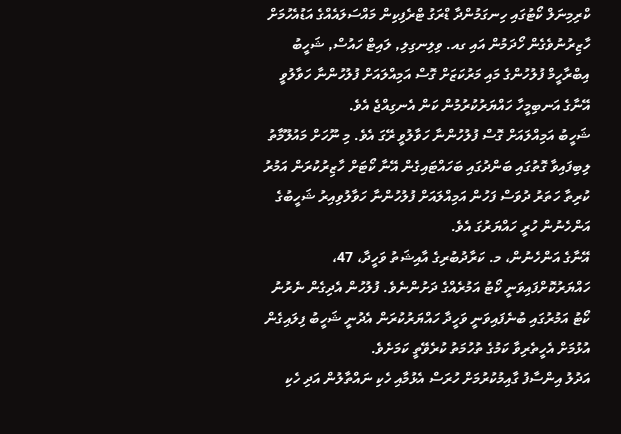ކްރިމިނަލް ކޯޓުގައި ހިނގަމުންދާ ޑްރަގު ޓްރެފިކިން މައްސަލައެއްގެ އަޑުއެހުމަށް ހާޒިރުނުވެގެން ހޯދަމުން އައި ގއ. ވިލިނގިލި, ލައިޓް ހައުސް, ޝަހީބު އިބްރާހީމް ފުލުހުންގެ މައި މަރުކަޒަށް ގޮސް އަމިއްލައަށް ފުލުހުންނާ ހަވާލުވީ އޭނާގެ އަނބިމީހާ ހައްޔަރުކުރުމުން ކަން އެނގިއްޖެ އެވެ.
ޝަހީބު އަމިއްލައަށް ގޮސް ފުލުހުންނާ ހަވާލުވީ ރޭގަ އެވެ. މި ނޫހަށް މައުލޫމާތު ލިބިފައިވާ ގޮތުގައި ބަންދުގައި ބަހައްޓައިގެން އޭނާ ކޯޓަށް ހާޒިރުކުރަން އަމުރު ކުރިތާ ހަތަރު ދުވަސް ފަހުން އަމިއްލައަށް ފުލުހުންނާ ހަވާލުވިއިރު ޝަހީބުގެ އަންހެނުން ހުރީ ހައްޔަރުގަ އެވެ.
އޭނާގެ އަންހެނުން، މ. ކަރާދުބުރިގެ އާއިޝަތު ވަހީދާ، 47، ހައްޔަރުކޮށްފައިވަނީ ކޯޓު އަމުރެއްގެ ދަށުންނެވެ. ފުލުހުން އެދިގެން ނެރުނު ކޯޓު އަމުރުގައި ބުނެފައިވަނީ ވަހީދާ ހައްޔަރުކުރަން އެދުނީ ޝަހީބު ފިލައިގެން އުޅުމަށް އެހީތެރިވާ ކަމުގެ ތުހުމަތު ކުރެވޭތީ ކަމަށެވެ.
އަދުލު އިންސާފު ގާއިމުކުރުމަށް ހުރަސް އެޅުމާއި ހެކި ނައްތާލުން އަދި ހެކި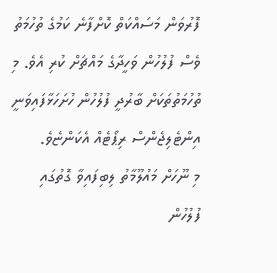ފޮރުވަން މަސައްކަތް ކޮށްފާނެ ކަމުގެ ތުހުމަތު ވެސް ފުލުހުން ވަހީދާގެ މައްޗަށް ކުރި އެވެ. މި ތުހުމަތުތަކަށް ބާރުދީ ފުލުހުން ހުށަހަޅާފައިވަނީ އިންޓެލިޖެންސް ރިޕޯޓެއް އެކަންޏެވެ.
މި ނޫހަށް މައުލޫމާތު ލިބިފައިވާ ގޮތުގައި ފުލުހުން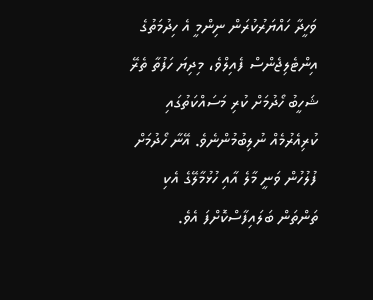ވަހީދާ ހައްޔަރުކުރަން ނިންމީ އެ ހިދުމަތުގެ އިންޓެލިޖެންސް ފެއިލްވެ، މިދިޔަ ހަފުތާ ތެރޭ ޝަހީބު ހޯދުމަށް ކުރި މަސައްކަތުގައި ކުރިއެރުމެއް ނުލިބުމުންނެވެ. އޭނާ ހޯދުމަށް ފުލުހުން ވަނީ މާލެ އާއި ހުޅުމާލޭގެ އެކި ތަންތަން ބަލައިފާސްކޮށްފަ އެވެ.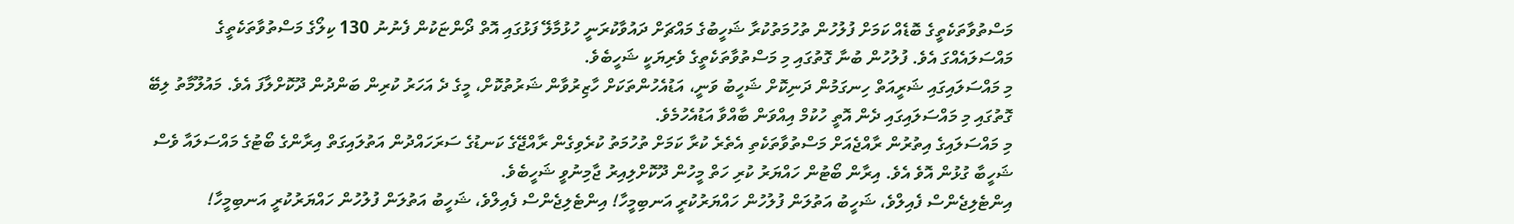މަސްތުވާތަކެތީގެ ބޮޑެއް ކަމަށް ފުލުހުން ތުހުމަތުކުރާ ޝަހީބުގެ މައްޗަށް ދައުވާކުރަނީ ހުޅުމާލޭ ފަޅުގައި އޮތް ދޯންޏަކުން ފެނުނު 130 ކިލޯގެ މަސްތުވާތަކެތީގެ މައްސަލައެއްގަ އެވެ. ފުލުހުން ބުނާ ގޮތުގައި މި މަސްތުވާތަކެތީގެ ވެރިޔަކީ ޝަހީބެވެ.
މި މައްސަލައިގައި ޝަރީއަތް ހިނގަމުން ދަނިކޮށް ޝަހީބު ވަނީ، އަޑުއެހުންތަކަށް ހާޒިރުވާން ޝަރުތުކޮށް، މީގެ ދެ އަހަރު ކުރިން ބަންދުން ދޫކޮށްލާފަ އެވެ. މައުލޫމާތު ލިބޭ ގޮތުގައި މި މައްސަލައިގައި ދެން އޮތީ ހުކުމް އިއްވަން ބާއްވާ އަޑުއެހުމެވެ.
މި މައްސަލައިގެ އިތުރުން ރާއްޖެއަށް މަސްތުވާތަކެތި އެތެރެ ކުރާ ކަމަށް ތުހުމަތު ކުރެވިގެން ރާއްޖޭގެ ކަނޑުގެ ސަރަހައްދުން އަތުލައިގަތް އިރާންގެ ބޯޓުގެ މައްސަލައާ ވެސް ޝަހީބާ ގުޅުން އޮވެ އެވެ. އިރާން ބޯޓުން ހައްޔަރު ކުރި ހަތް މީހުން ދޫކޮށްލިއިރު ޖާމިނުވީ ޝަހީބެވެ.
އިންޓެލިޖެންސް ފެއިލްވެ، ޝަހީބު އަތުލަން ފުލުހުން ހައްޔަރުކުރީ އަނބިމީހާ! އިންޓެލިޖެންސް ފެއިލްވެ، ޝަހީބު އަތުލަން ފުލުހުން ހައްޔަރުކުރީ އަނބިމީހާ!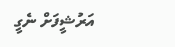އަރުޝީފަށް ނެގީ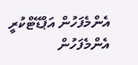އެންމެފަހުން އަޕްޑޭޓްކުރީ
އެންމެފަހުން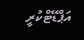އަޕްޑޭޓްކުރީ